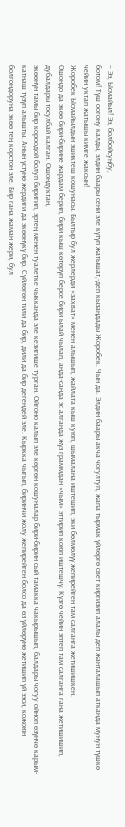– Ээ, Ысмайыл! Ээ, болбойсуңбу,
ботом! Түш оогону калды, элдин баары сени эле күтүп жатышат,-деп кызаңдады Жоробек. Чын да. Элдин баары акча чогултуп, жапа тырмак үйлөргө свет киргизип алалы деп жанталашып атканда мунун түшкө чейин уктап жатышы кимге жаксын!
Жоробек Ысмайылдын эшиктеш кошунасы. Былтыр бул жерлерди «захват» менен алышып, жайлата кыш куюп, шымалана иштешип, эки бөлмөлүү жепирейген там салганга жетишишкен.
Ошондо да экөө бири-бирине жардам берип, бири кыш көтөрүп берсе бири ылай чылап, анда-санда эс алганда жүз граммдан «чым» эттирип коюп иштешчү. Күзгө чейин эптеп там салганга гана жетишишип, дубалдары тосулбай калган. Ошондуктан,
экөөнүн тамы бир короодой болуп биригип, эртең менен туалетке чыкканда эле кезигише турган. Ойгоно калып эле көргөн кошуналар бири-бирин сый тамакка чакырышып, балдары чогуу ойноп өзүнчө карым-катнаш түзүп алышты. Анын үстүнө жердиги да экөөнүкү бир. Сүйлөгөн тили да бир, дили да бир дегендей эле. Кыркка чыгып, биринчи жолу жепирейген болсо да өз үйлөрүнө жетишип үй ээси, кожоюн болгондоруна экөө тең корстон эле. Бир гана жаман жери, бул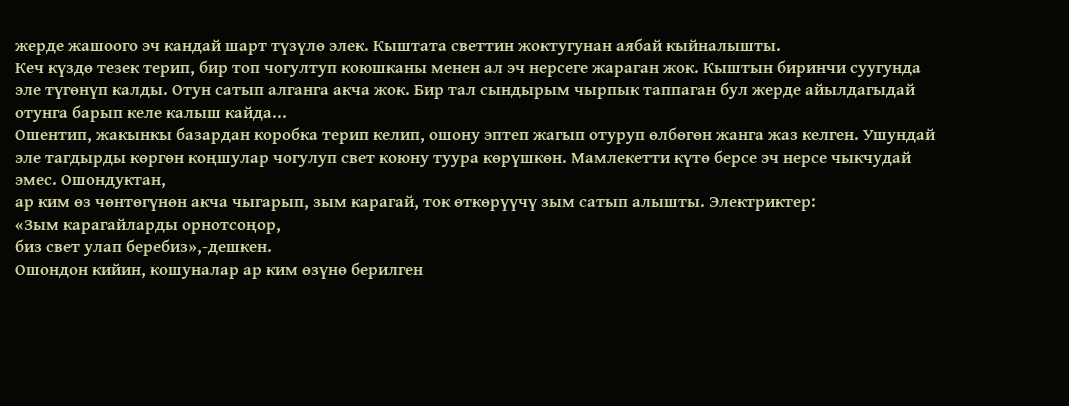жерде жашоого эч кандай шарт түзүлө элек. Кыштата светтин жоктугунан аябай кыйналышты.
Кеч күздө тезек терип, бир топ чогултуп коюшканы менен ал эч нерсеге жараган жок. Кыштын биринчи суугунда эле түгөнүп калды. Отун сатып алганга акча жок. Бир тал сындырым чырпык таппаган бул жерде айылдагыдай отунга барып келе калыш кайда...
Ошентип, жакынкы базардан коробка терип келип, ошону эптеп жагып отуруп өлбөгөн жанга жаз келген. Ушундай эле тагдырды көргөн коңшулар чогулуп свет коюну туура көрүшкөн. Мамлекетти күтө берсе эч нерсе чыкчудай эмес. Ошондуктан,
ар ким өз чөнтөгүнөн акча чыгарып, зым карагай, ток өткөрүүчү зым сатып алышты. Электриктер:
«Зым карагайларды орнотсоңор,
биз свет улап беребиз»,-дешкен.
Ошондон кийин, кошуналар ар ким өзүнө берилген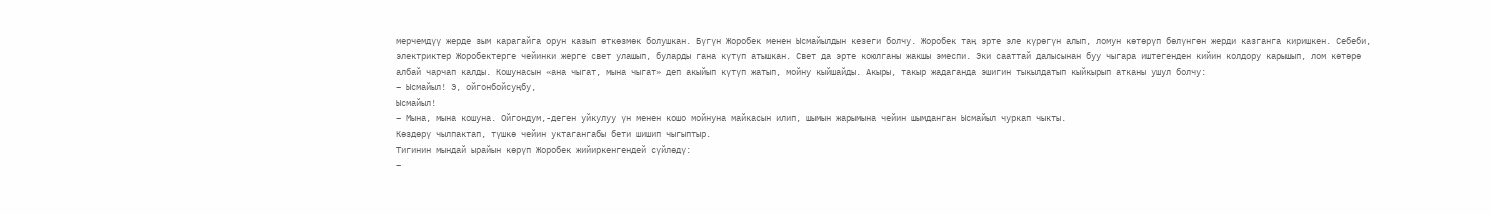мерчемдүү жерде зым карагайга орун казып өткөзмөк болушкан. Бүгүн Жоробек менен Ысмайылдын кезеги болчу. Жоробек таң эрте эле күрөгүн алып, ломун көтөрүп бөлүнгөн жерди казганга киришкен. Себеби, электриктер Жоробектерге чейинки жерге свет улашып, буларды гана күтүп атышкан. Свет да эрте коюлганы жакшы эмеспи. Эки сааттай далысынан буу чыгара иштегенден кийин колдору карышып, лом көтөрө албай чарчап калды. Кошунасын «ана чыгат, мына чыгат» деп акыйып күтүп жатып, мойну кыйшайды. Акыры, такыр жадаганда эшигин тыкылдатып кыйкырып атканы ушул болчу:
– Ысмайыл! Э, ойгонбойсуңбу,
Ысмайыл!
– Мына, мына кошуна. Ойгондум,-деген уйкулуу үн менен кошо мойнуна майкасын илип, шымын жарымына чейин шымданган Ысмайыл чуркап чыкты.
Көздөрү чылпактап, түшкө чейин уктагангабы бети шишип чыгыптыр.
Тигинин мындай ырайын көрүп Жоробек жийиркенгендей сүйлөдү:
–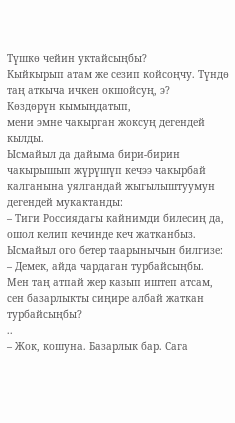Түшкө чейин уктайсыңбы?
Кыйкырып атам же сезип койсоңчу. Түндө таң аткыча ичкен окшойсуң, э?
Көздөрүн кымыңдатып,
мени эмне чакырган жоксуң дегендей кылды.
Ысмайыл да дайыма бири-бирин чакырышып жүрүшүп кечээ чакырбай калганына уялгандай жыгылыштуумун дегендей мукактанды:
– Тиги Россиядагы кайнимди билесиң да, ошол келип кечинде кеч жатканбыз.
Ысмайыл ого бетер таарынычын билгизе:
– Демек, айда чардаган турбайсыңбы.
Мен таң атпай жер казып иштеп атсам, сен базарлыкты сиңире албай жаткан турбайсыңбы?
..
– Жок, кошуна. Базарлык бар. Сага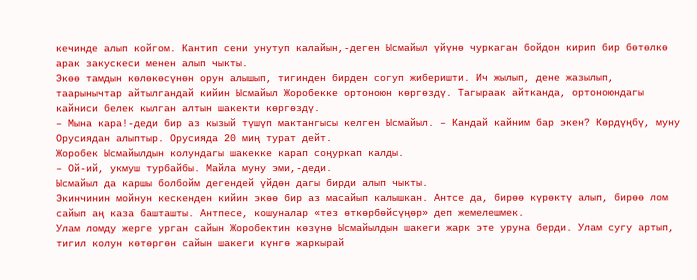кечинде алып койгом. Кантип сени унутуп калайын,-деген Ысмайыл үйүнө чуркаган бойдон кирип бир бөтөлкө арак закускеси менен алып чыкты.
Экөө тамдын көлөкөсүнөн орун алышып, тигинден бирден согуп жиберишти. Ич жылып, дене жазылып, таарынычтар айтылгандай кийин Ысмайыл Жоробекке ортоноюн көргөздү. Тагыраак айтканда, ортоноюндагы кайниси белек кылган алтын шакекти көргөздү.
– Мына кара!-деди бир аз кызый түшүп мактангысы келген Ысмайыл. – Кандай кайним бар экен? Көрдүңбү, муну Орусиядан алыптыр. Орусияда 20 миң турат дейт.
Жоробек Ысмайылдын колундагы шакекке карап соңуркап калды.
– Ой-ий, укмуш турбайбы. Майла муну эми,-деди.
Ысмайыл да каршы болбойм дегендей үйдөн дагы бирди алып чыкты.
Экинчинин мойнун кескенден кийин экөө бир аз масайып калышкан. Антсе да, бирөө күрөктү алып, бирөө лом сайып аң каза башташты. Антпесе, кошуналар «тез өткөрбөйсүңөр» деп жемелешмек.
Улам ломду жерге урган сайын Жоробектин көзүнө Ысмайылдын шакеги жарк эте уруна берди. Улам сугу артып, тигил колун көтөргөн сайын шакеги күнгө жаркырай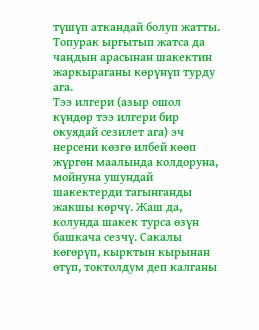түшүп аткандай болуп жатты. Топурак ыргытып жатса да чаңдын арасынан шакектин жаркыраганы көрүнүп турду ага.
Тээ илгери (азыр ошол күндөр тээ илгери бир окуядай сезилет ага) эч нерсени көзгө илбей көөп жүргөн маалында колдоруна, мойнуна ушундай шакектерди тагынганды жакшы көрчү. Жаш да, колунда шакек турса өзүн башкача сезчү. Сакалы көгөрүп, кырктын кырынан өтүп, токтолдум деп калганы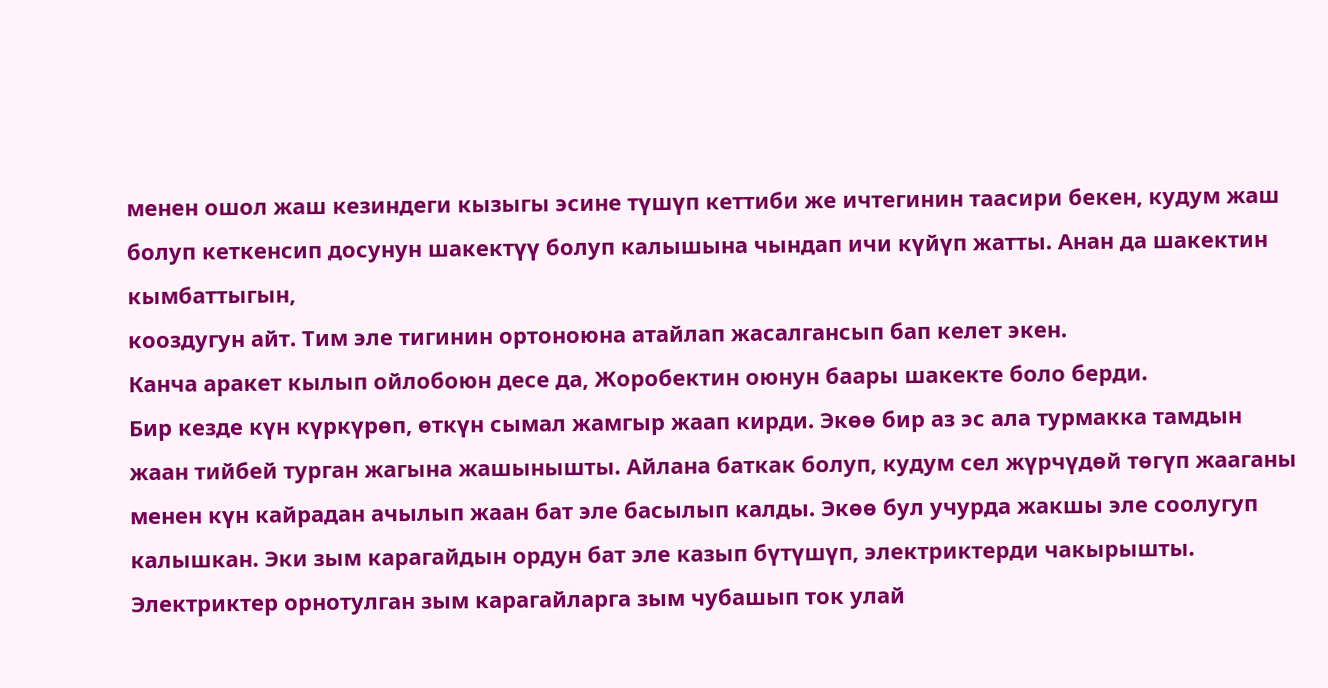менен ошол жаш кезиндеги кызыгы эсине түшүп кеттиби же ичтегинин таасири бекен, кудум жаш болуп кеткенсип досунун шакектүү болуп калышына чындап ичи күйүп жатты. Анан да шакектин кымбаттыгын,
кооздугун айт. Тим эле тигинин ортоноюна атайлап жасалгансып бап келет экен.
Канча аракет кылып ойлобоюн десе да, Жоробектин оюнун баары шакекте боло берди.
Бир кезде күн күркүрөп, өткүн сымал жамгыр жаап кирди. Экөө бир аз эс ала турмакка тамдын жаан тийбей турган жагына жашынышты. Айлана баткак болуп, кудум сел жүрчүдөй төгүп жааганы менен күн кайрадан ачылып жаан бат эле басылып калды. Экөө бул учурда жакшы эле соолугуп калышкан. Эки зым карагайдын ордун бат эле казып бүтүшүп, электриктерди чакырышты. Электриктер орнотулган зым карагайларга зым чубашып ток улай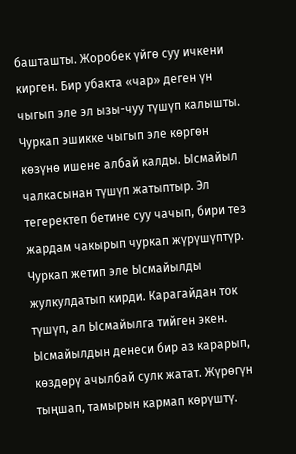башташты. Жоробек үйгө суу ичкени кирген. Бир убакта «чар» деген үн чыгып эле эл ызы-чуу түшүп калышты. Чуркап эшикке чыгып эле көргөн көзүнө ишене албай калды. Ысмайыл чалкасынан түшүп жатыптыр. Эл тегеректеп бетине суу чачып, бири тез жардам чакырып чуркап жүрүшүптүр.
Чуркап жетип эле Ысмайылды жулкулдатып кирди. Карагайдан ток түшүп, ал Ысмайылга тийген экен. Ысмайылдын денеси бир аз карарып, көздөрү ачылбай сулк жатат. Жүрөгүн тыңшап, тамырын кармап көрүштү.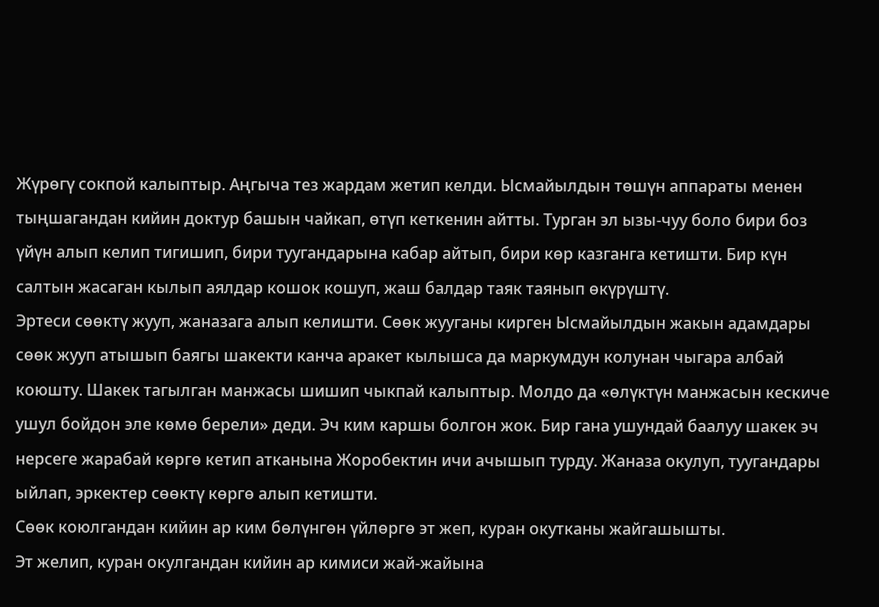Жүрөгү сокпой калыптыр. Аңгыча тез жардам жетип келди. Ысмайылдын төшүн аппараты менен тыңшагандан кийин доктур башын чайкап, өтүп кеткенин айтты. Турган эл ызы-чуу боло бири боз үйүн алып келип тигишип, бири туугандарына кабар айтып, бири көр казганга кетишти. Бир күн салтын жасаган кылып аялдар кошок кошуп, жаш балдар таяк таянып өкүрүштү.
Эртеси сөөктү жууп, жаназага алып келишти. Сөөк жууганы кирген Ысмайылдын жакын адамдары сөөк жууп атышып баягы шакекти канча аракет кылышса да маркумдун колунан чыгара албай коюшту. Шакек тагылган манжасы шишип чыкпай калыптыр. Молдо да «өлүктүн манжасын кескиче ушул бойдон эле көмө берели» деди. Эч ким каршы болгон жок. Бир гана ушундай баалуу шакек эч нерсеге жарабай көргө кетип атканына Жоробектин ичи ачышып турду. Жаназа окулуп, туугандары ыйлап, эркектер сөөктү көргө алып кетишти.
Сөөк коюлгандан кийин ар ким бөлүнгөн үйлөргө эт жеп, куран окутканы жайгашышты.
Эт желип, куран окулгандан кийин ар кимиси жай-жайына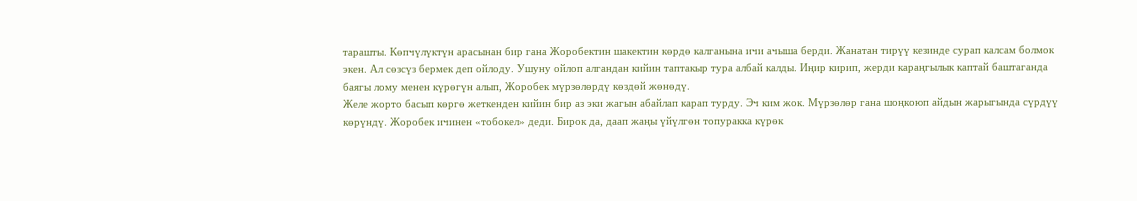тарашты. Көпчүлүктүн арасынан бир гана Жоробектин шакектин көрдө калганына ичи ачыша берди. Жанатан тирүү кезинде сурап калсам болмок экен. Ал сөзсүз бермек деп ойлоду. Ушуну ойлоп алгандан кийин таптакыр тура албай калды. Иңир кирип, жерди караңгылык каптай баштаганда баягы лому менен күрөгүн алып, Жоробек мүрзөлөрдү көздөй жөнөдү.
Желе жорто басып көргө жеткенден кийин бир аз эки жагын абайлап карап турду. Эч ким жок. Мүрзөлөр гана шоңкоюп айдын жарыгында сүрдүү көрүндү. Жоробек ичинен «тобокел» деди. Бирок да, даап жаңы үйүлгөн топуракка күрөк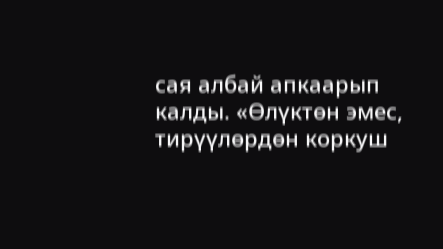сая албай апкаарып калды. «Өлүктөн эмес, тирүүлөрдөн коркуш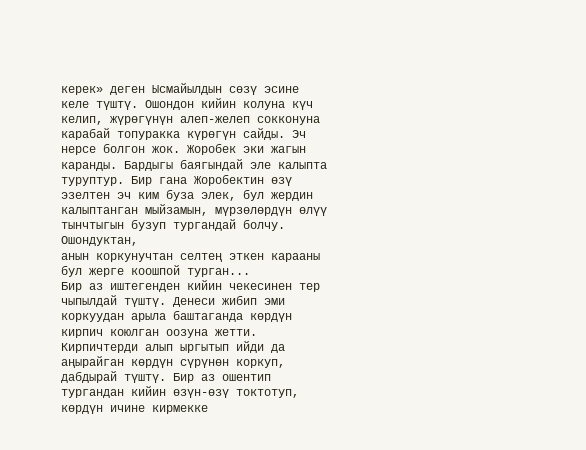керек» деген Ысмайылдын сөзү эсине келе түштү. Ошондон кийин колуна күч келип, жүрөгүнүн алеп-желеп сокконуна карабай топуракка күрөгүн сайды. Эч нерсе болгон жок. Жоробек эки жагын каранды. Бардыгы баягындай эле калыпта туруптур. Бир гана Жоробектин өзү эзелтен эч ким буза элек, бул жердин калыптанган мыйзамын, мүрзөлөрдүн өлүү тынчтыгын бузуп тургандай болчу. Ошондуктан,
анын коркунучтан селтең эткен карааны бул жерге коошпой турган...
Бир аз иштегенден кийин чекесинен тер чыпылдай түштү. Денеси жибип эми коркуудан арыла баштаганда көрдүн кирпич коюлган оозуна жетти. Кирпичтерди алып ыргытып ийди да аңырайган көрдүн сүрүнөн коркуп, дабдырай түштү. Бир аз ошентип тургандан кийин өзүн-өзү токтотуп, көрдүн ичине кирмекке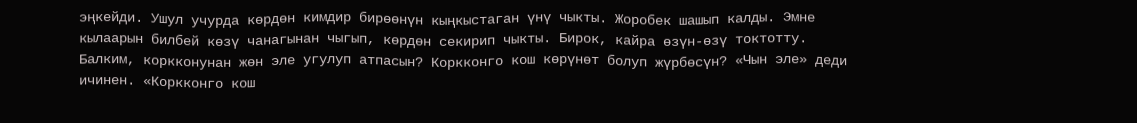эңкейди. Ушул учурда көрдөн кимдир бирөөнүн кыңкыстаган үнү чыкты. Жоробек шашып калды. Эмне кылаарын билбей көзү чанагынан чыгып, көрдөн секирип чыкты. Бирок, кайра өзүн-өзү токтотту. Балким, коркконунан жөн эле угулуп атпасын? Коркконго кош көрүнөт болуп жүрбөсүн? «Чын эле» деди ичинен. «Коркконго кош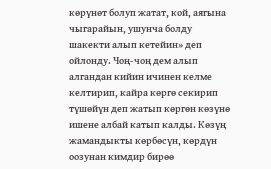көрүнөт болуп жатат, кой, аягына чыгарайын, ушунча болду шакекти алып кетейин» деп ойлонду. Чоң-чоң дем алып алгандан кийин ичинен келме келтирип, кайра көргө секирип түшөйүн деп жатып көргөн көзүнө ишене албай катып калды. Көзүң жамандыкты көрбөсүн, көрдүн оозунан кимдир бирөө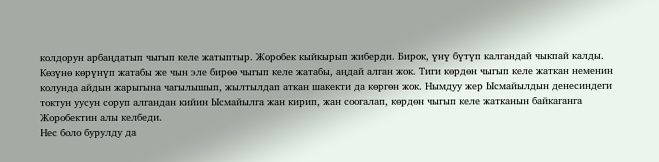колдорун арбаңдатып чыгып келе жатыптыр. Жоробек кыйкырып жиберди. Бирок, үнү бүтүп калгандай чыкпай калды.
Көзүнө көрүнүп жатабы же чын эле бирөө чыгып келе жатабы, аңдай алган жок. Тиги көрдөн чыгып келе жаткан неменин колунда айдын жарыгына чагылышып, жылтылдап аткан шакекти да көргөн жок. Нымдуу жер Ысмайылдын денесиндеги токтун уусун соруп алгандан кийин Ысмайылга жан кирип, жан соогалап, көрдөн чыгып келе жатканын байкаганга Жоробектин алы келбеди.
Нес боло бурулду да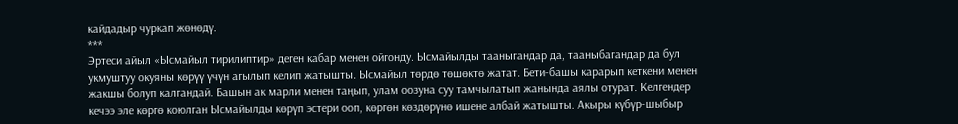кайдадыр чуркап жөнөдү.
***
Эртеси айыл «Ысмайыл тирилиптир» деген кабар менен ойгонду. Ысмайылды тааныгандар да, тааныбагандар да бул укмуштуу окуяны көрүү үчүн агылып келип жатышты. Ысмайыл төрдө төшөктө жатат. Бети-башы карарып кеткени менен жакшы болуп калгандай. Башын ак марли менен таңып, улам оозуна суу тамчылатып жанында аялы отурат. Келгендер кечээ эле көргө коюлган Ысмайылды көрүп эстери ооп, көргөн көздөрүнө ишене албай жатышты. Акыры күбүр-шыбыр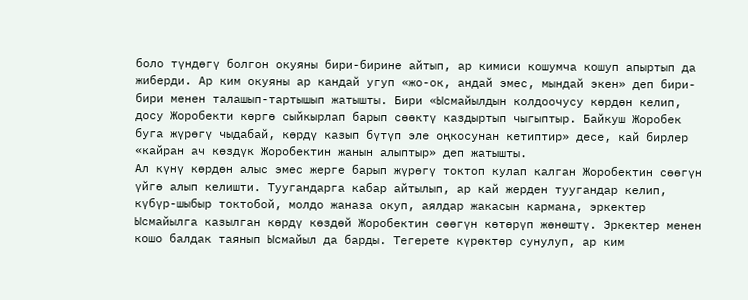боло түндөгү болгон окуяны бири-бирине айтып, ар кимиси кошумча кошуп апыртып да жиберди. Ар ким окуяны ар кандай угуп «жо-ок, андай эмес, мындай экен» деп бири-бири менен талашып-тартышып жатышты. Бири «Ысмайылдын колдоочусу көрдөн келип, досу Жоробекти көргө сыйкырлап барып сөөктү каздыртып чыгыптыр. Байкуш Жоробек буга жүрөгү чыдабай, көрдү казып бүтүп эле оңкосунан кетиптир» десе, кай бирлер «кайран ач көздүк Жоробектин жанын алыптыр» деп жатышты.
Ал күнү көрдөн алыс эмес жерге барып жүрөгү токтоп кулап калган Жоробектин сөөгүн үйгө алып келишти. Туугандарга кабар айтылып, ар кай жерден туугандар келип, күбүр-шыбыр токтобой, молдо жаназа окуп, аялдар жакасын кармана, эркектер Ысмайылга казылган көрдү көздөй Жоробектин сөөгүн көтөрүп жөнөштү. Эркектер менен кошо балдак таянып Ысмайыл да барды. Тегерете күрөктөр сунулуп, ар ким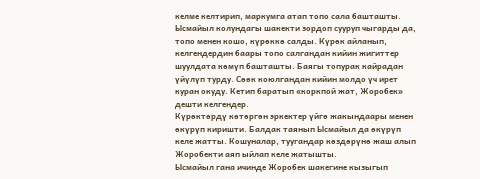келме келтирип, маркумга атап топо сала башташты. Ысмайыл колундагы шакекти зордоп сууруп чыгарды да, топо менен кошо, күрөккө салды. Күрөк айланып, келгендердин баары топо салгандан кийин жигиттер шуулдата көмүп башташты. Баягы топурак кайрадан үйүлүп турду. Сөөк коюлгандан кийин молдо үч ирет куран окуду. Кетип баратып «коркпой жат, Жоробек» дешти келгендер.
Күрөктөрдү көтөргөн эркектер үйгө жакындаары менен өкүрүп киришти. Балдак таянып Ысмайыл да өкүрүп келе жатты. Кошуналар, туугандар көздөрүнө жаш алып Жоробекти аяп ыйлап келе жатышты.
Ысмайыл гана ичинде Жоробек шакегине кызыгып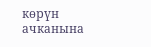көрүн ачканына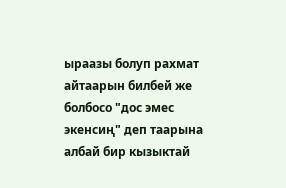ыраазы болуп рахмат айтаарын билбей же болбосо "дос эмес экенсиң" деп таарына албай бир кызыктай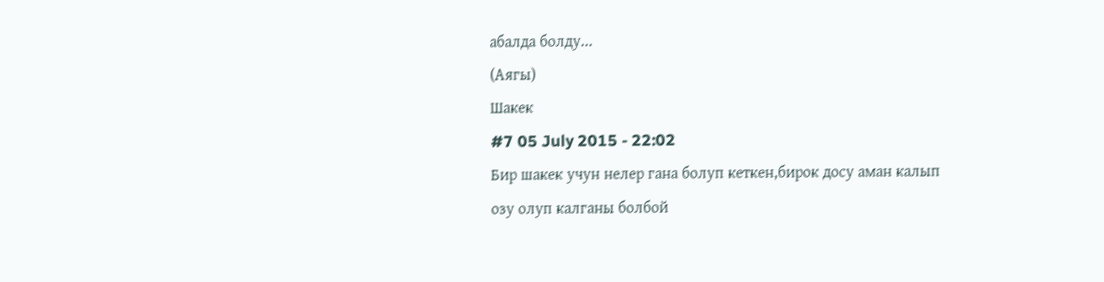абалда болду...
(Аягы)
Шакек
#7 05 July 2015 - 22:02
Бир шакек учун нелер гана болуп кеткен,бирок досу аман калып озу олуп калганы болбой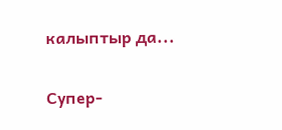калыптыр да...

Супер-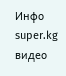Инфо
super.kg
видео